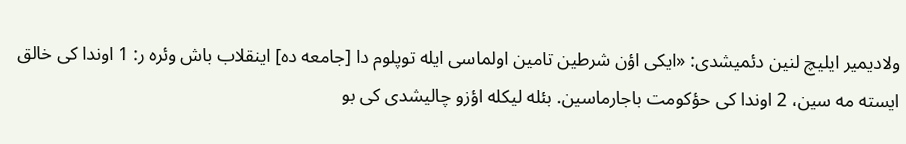ولادیمیر ایلیچ لنین دئمیشدی: «ایکی اؤن شرطین تامین اولماسی ایله توپلوم دا [جامعه ده] اینقلاب باش وئره ر: 1 اوندا کی خالق ایسته مه سین، 2 اوندا کی حؤکومت باجارماسین. بئله لیکله اؤزو چالیشدی کی بو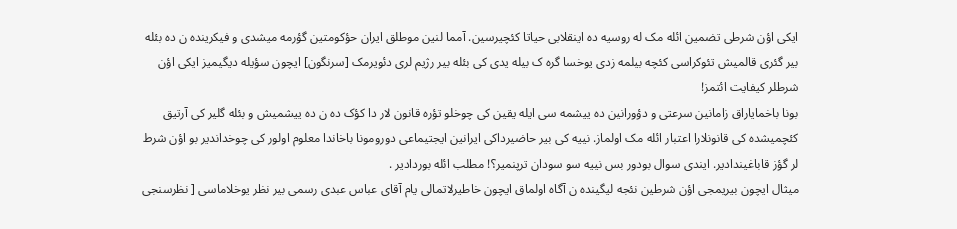ایکی اؤن شرطی تضمین ائله مک له روسیه ده اینقلابی حیاتا کئچیرسین. آمما لنین موطلق ایران حؤکومتین گؤرمه میشدی و فیکرینده ن ده بئله بیر گئری قالمیش تئوکراسی کئچه بیلمه زدی یوخسا گره ک بیله یدی کی بئله بیر رژیم لری دئویرمک [سرنگون] ایچون سؤیله دیگیمیز ایکی اؤن شرطلر کیفایت ائتمز!
بونا باخمایاراق زامانین سرعتی و دؤورانین ده ییشمه سی ایله یقین کی چوخلو تؤره قانون لار دا کؤک ده ن ده ییشمیش و بئله گلیر کی آرتیق کئچمیشده کی قانونلارا اعتبار ائله مک اولماز. نییه کی بیر حاضیرداکی ایرانین ایجتیماعی دورومونا باخاندا معلوم اولور کی چوخداندیر بو اؤن شرط لر گؤز قاباغیندادیر. ایندی سوال بودور بس نییه سو سودان ترپنمیر؟! مطلب ائله بوردادیر .
میثال ایچون بیریمجی اؤن شرطین نئجه لیگینده ن آگاه اولماق ایچون خاطیرلاتمالی یام آقای عباس عبدی رسمی بیر نظر یوخلاماسی [ نظرسنجی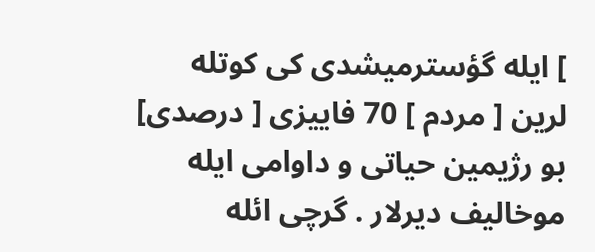] ایله گؤسترمیشدی کی کوتله لرین [ مردم ] 70 فاییزی [ درصدی] بو رژیمین حیاتی و داوامی ایله موخالیف دیرلار . گرچی ائله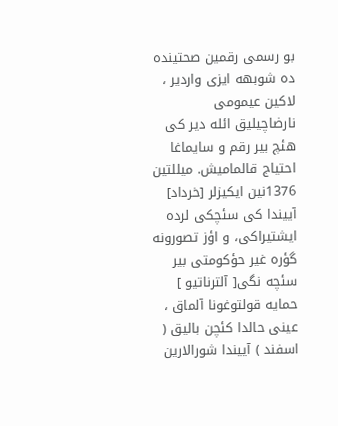بو رسمی رقمین صحتینده ده شوبهه ایزی واردیر ، لاکین عیمومی نارضاچیلیق ائله دیر کی هئچ بیر رقم و سایماغا احتیاج قالمامیش. میللتین 1376نین ایکیزلر [خرداد] آییندا کی سئچکی لرده ایشتیراکی، و اؤز تصورونه گؤره غیر حؤکومتی بیر سئچه نگی[ آلترناتیو ] حمایه قولتوغونا آلماق ، عینی حالدا کئچن بالیق ( اسفند ) آییندا شورالارین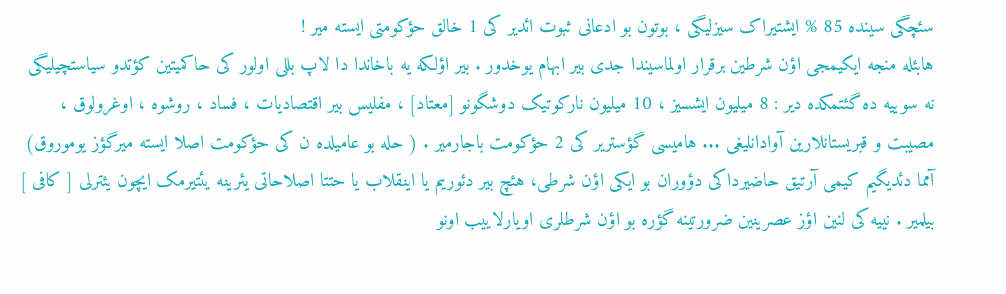سئچگی سینده 85 % ایشتیراک سیزلیگی ، بوتون بو ادعانی ثبوت ائدیر کی 1 خالق حؤکومتی ایسته میر !
هابئله منجه ایکیمجی اؤن شرطین برقرار اولماسیندا جدی بیر ابهام یوخدور . بیر اؤلکه یه باخاندا دا لاپ بللی اولور کی حاکمیتین کؤتدو سیاستچیلیگی نه سوییه ده گئتمکده دیر : 8 میلیون ایشسیز ، 10 میلیون نارکوتیک دوشگونو [معتاد] ، مفلیس بیر اقتصادیات ، فساد ، روشوه ، اوغرولوق ، مصیبت و قبریستانلارین آوادانلیغی ... هامیسی گؤستریر کی 2 حؤکومت باجارمیر . ( حله بو عامیلده ن کی حؤکومت اصلا ایسته میرگؤز یوموروق)
آمما دئدیگیم کیمی آرتیق حاضیرداکی دؤوران بو ایکی اؤن شرطی، هئچ بیر دئوریم یا اینقلاب یا حتتا اصلاحاتی یئرینه یئتیرمک ایچون یئترلی [ کافی ] بیلمیر . نییه کی لنین اؤز عصرینین ضرورتینه گؤره بو اؤن شرطلری اویارلاییب اونو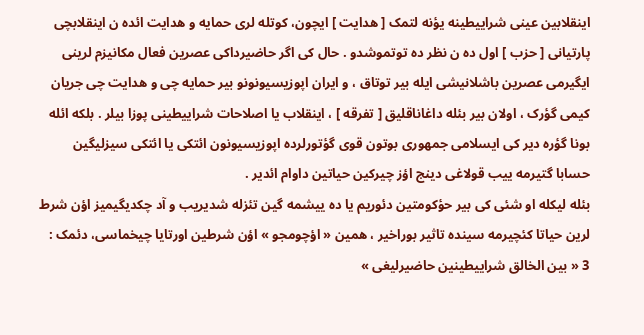اینقلابین عینی شراییطینه یؤنه لتمک [ هدایت ] ایچون، کوتله لری حمایه و هدایت ائده ن اینقلابچی پارتیانی [ حزب ] اول ده ن نظر ده توتموشدو . حال کی اگر حاضیرداکی عصرین فعال مکانیزم لرینی ایگیرمی عصرین باشلانیشی ایله بیر توتاق ، و ایران اپوزیسیونونو بیر حمایه چی و هدایت چی جریان کیمی گؤرک ، اولان بیر بئله داغاناقلیق [ تفرقه ] ، اینقلاب یا اصلاحات شراییطینی پوزا بیلر . بلکه ائله بونا گؤره دیر کی ایسلامی جمهوری بوتون قوی گؤتورلرده اپوزیسیونون ائتکی یا ائتکی سیزلیگین حسابا گتیرمه ییب قولاغی دینج اؤز چیرکین حیاتین داوام ائدیر .
بئله لیکله او شئی کی بیر حؤکومتین دئوریم یا ده ییشمه گین تئزله شدیریب و آد چکدیگیمیز اؤن شرط لرین حیاتا کئچیرمه سینده تاثیر بوراخیر ، همین « اؤچومجو » اؤن شرطین اورتایا چیخماسی، دئمک : 3 « بین الخالق شراییطینین حاضیرلیغی »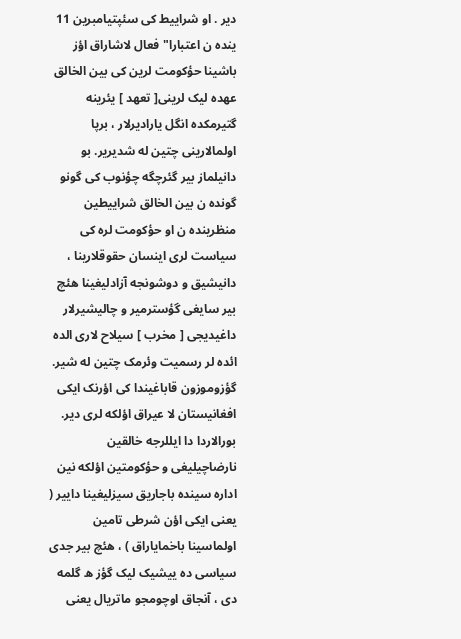دیر . او شراییط کی سئپتیامبرین 11 ینده ن اعتبارا" فعال لاشاراق اؤز باشینا حؤکومت لرین کی بین الخالق عهده لیک لرینی[ تعهد ] یئرینه گتیرمکده انگل یارادیرلار ، برپا اولمالارینی چتین له شدیریر. بو دانیلماز بیر گئرچگه چؤنوب کی گونو گونده ن بین الخالق شراییطین منظرینده ن او حؤکومت لره کی سیاست لری اینسان حقوقلارینا ، دانیشیق و دوشونجه آزادلیغینا هئچ بیر سایغی گؤسترمیر و چالیشیرلار داغیدیجی [ مخرب ] سیلاح لاری الده ائده لر رسمیت وئرمک چتین له شیر. گؤزوموزون قاباغیندا کی اؤرنک ایکی افغانیستان لا عیراق اؤلکه لری دیر. بورالاردا دا ایللرجه خالقین نارضاچیلیغی و حؤکومتین اؤلکه نین اداره سینده باجاریق سیزلیغینا داییر ( یعنی ایکی اؤن شرطی تامین اولماسینا باخمایاراق ) ، هئچ بیر جدی سیاسی ده ییشیک لیک گؤز ه گلمه دی ، آنجاق اوچومجو ماتریال یعنی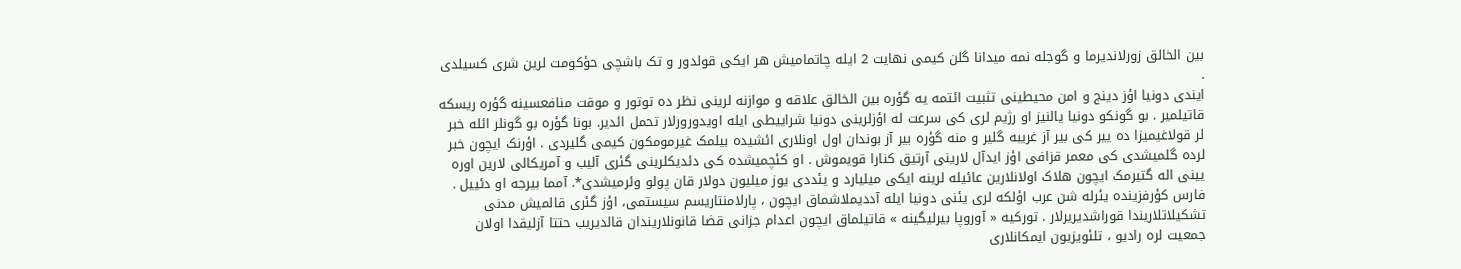بین الخالق زورلاندیرما و گوجله نمه میدانا گلن کیمی نهایت 2 ایله چاتمامیش هر ایکی قولدور و تک باشچی حؤکومت لرین شری کسیلدی .
ایندی دونیا اؤز دینج و امن محیطینی تثبیت ائتمه یه گؤره بین الخالق علاقه و موازنه لرینی نظر ده توتور و موقت منافعسینه گؤره ریسکه قاتیلمیر . بو گونکو دونیا یالنیز او رژیم لری کی سرعت له اؤزلرینی دونیا شراییطی ایله اویدورورلار تحمل ائدیر. بونا گؤره بو گونلر ائله خبر لر قولاغیمیزا ده ییر کی بیر آز غریبه گلیر و منه گؤره بیر آز بوندان اول اونلاری ائشیده بیلمک غیرمومکون کیمی گلیردی . اؤرنک ایچون خبر لرده گلمیشدی کی معمر قزافی اؤز ایدآل لارینی آرتیق کنارا قویموش . او کئچمیشده کی دئدیکلرینی گئری آلیب و آمریکالی لارین اوره یینی اله گتیرمک ایچون هلاک اولانلارین عائیله لرینه ایکی میلیارد و یئددی یوز میلیون دولار قان پولو وئرمیشدی*. آمما بیرجه او دئییل . فارس کؤرفزینده یئرله شن عرب اؤلکه لری یئنی دونیا ایله آددیملاشماق ایچون ، پارلامنتاریسم سیستمی، اؤز گئری قالمیش مدنی تشکیلاتلاریندا قوراشدیریرلار . تورکیه « آوروپا بیرلیگینه » قاتیلماق ایچون اعدام جزانی قضا قانونلاریندان قالدیریب حتتا آزلیقدا اولان جمعیت لره رادیو ، تلئویزیون ایمکانلاری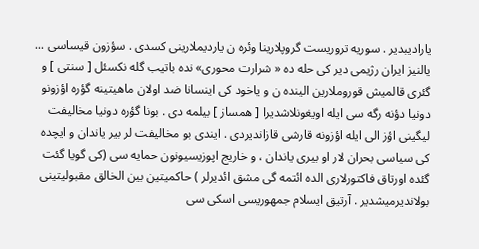یارادیبدیر . سوریه تروریست گروپلارینا وئره ن یاردیملارینی کسدی . سؤزون قیساسی ... یالنیز ایران رژیمی دیر کی حله ده « شرارت محوری» نده باتیب گله نکسئل [ سنتی ] و گئری قالمیش قوروملارین الینده ن و یاخود کی اینسانا ضد اولان ماهیتینه گؤره اؤزونو دونیا دؤنه رگه سی ایله اویغونلاشدیرا [ همساز ] بیلمه دی . بونا گؤره دونیا مخالیفت لیگینی اؤز الی ایله اؤزونه قارشی قازاندیردی . ایندی بو مخالیفت لر بیر یاندان و ایچده کی سیاسی بحران لار او بیری یاندان ، و خاریج اپوزیسیونون حمایه سی (کی گویا گئت گئده اورتاق فاکتورلاری الده ائتمه گی مشق ائدیرلر ) حاکمیتین بین الخالق مقبولیتینی بولاندیرمیشدیر . آرتیق ایسلام جمهوریسی اسکی سی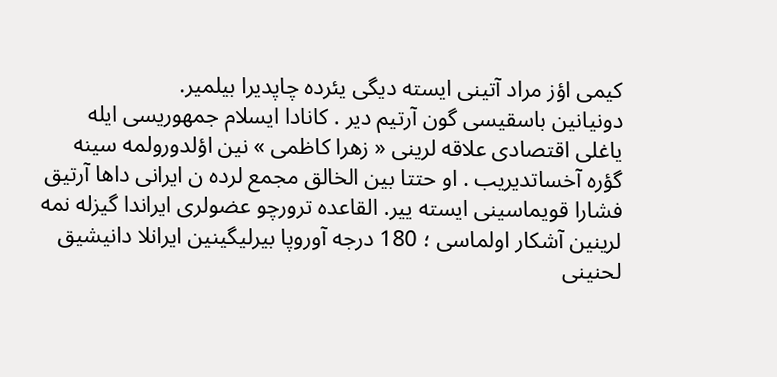کیمی اؤز مراد آتینی ایسته دیگی یئرده چاپدیرا بیلمیر.
دونیانین باسقیسی گون آرتیم دیر . کانادا ایسلام جمهوریسی ایله یاغلی اقتصادی علاقه لرینی « زهرا کاظمی » نین اؤلدورولمه سینه گؤره آخساتدیریب . او حتتا بین الخالق مجمع لرده ن ایرانی داها آرتیق فشارا قویماسینی ایسته ییر. القاعده ترورچو عضولری ایراندا گیزله نمه لرینین آشکار اولماسی ؛ 180 درجه آوروپا بیرلیگینین ایرانلا دانیشیق لحنینی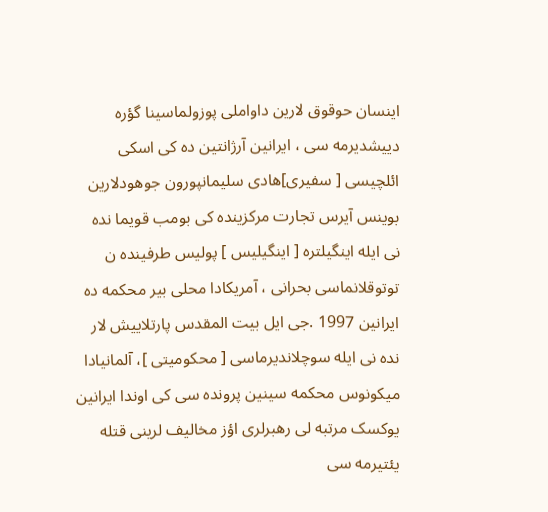اینسان حوقوق لارین داواملی پوزولماسینا گؤره دییشدیرمه سی ، ایرانین آرژانتین ده کی اسکی ائلچیسی [ سفیری]هادی سلیمانپورون جوهودلارین بوینس آیرس تجارت مرکزینده کی بومب قویما نده نی ایله اینگیلتره [ اینگیلیس ] پولیس طرفینده ن توتوقلانماسی بحرانی ، آمریکادا محلی بیر محکمه ده ایرانین 1997 .جی ایل بیت المقدس پارتلاییش لار نده نی ایله سوچلاندیرماسی [ محکومیتی ]، آلمانیادا میکونوس محکمه سینین پرونده سی کی اوندا ایرانین یوکسک مرتبه لی رهبرلری اؤز مخالیف لرینی قتله یئتیرمه سی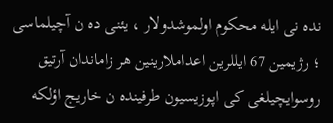نده نی ایله محکوم اولموشدولار ، یئنی ده ن آچیلماسی ؛ رژیمین 67 ایللرین اعداملارینین هر زاماندان آرتیق روسوایچیلغی کی اپوزیسیون طرفینده ن خاریج اؤلکه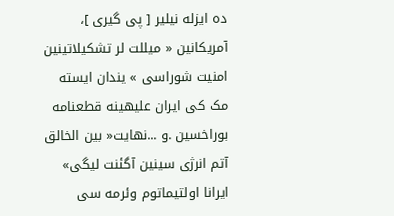ده ایزله نیلیر [ پی گیری ]، آمریکانین « میللت لر تشکیلاتینین امنیت شوراسی » یندان ایسته مک کی ایران علیهینه قطعنامه بوراخسین .و ...نهایت« بین الخالق آتم انرژی سینین آگئنت لیگی» ایرانا اولتیماتوم وئرمه سی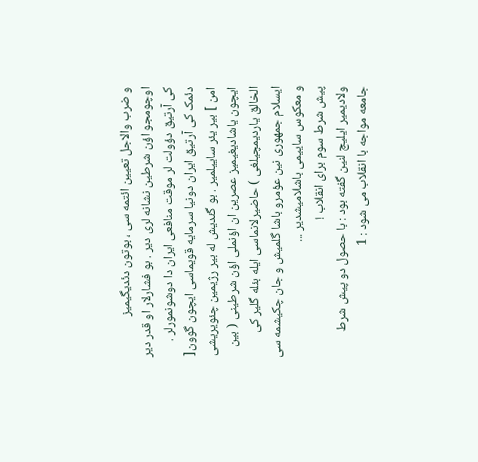و ضرب والاجل تعیین ائتمه سی ، بوتون دئدیگیمیز اوچومجو اؤن شرطین نشانه لری دیر . بو فشارلار او قدر دیر کی آرتیق دؤولت لر موقت منافعی ایران دا دوشونمورلر . دئمک کی آرتیق ایران دونیا سرمایه قویماسی ایچون گوون[ امن ] بیر یئر ساییلمیر . بو گئدیش له بیر رژیمین چئویریشی ایچون یاشادیغیمیز عصرین ان اؤنملی اؤن شرطینی ( بین الخالق یاردیمچیلغی ) حاضیرلانماسی ایله بئله گلیر کی ایسلام جمهوری نین عؤمرو باشا گلمیش و جان چکیشمه سی و معکوس ساییمی باشلامیشدیر ...
پیش شرط سوم برای انقلاب !
ولادیمیر ایلیچ لنین گفته بود : با حصول دو پیش شرط جامعه مواجه با انقلاب می شود : 1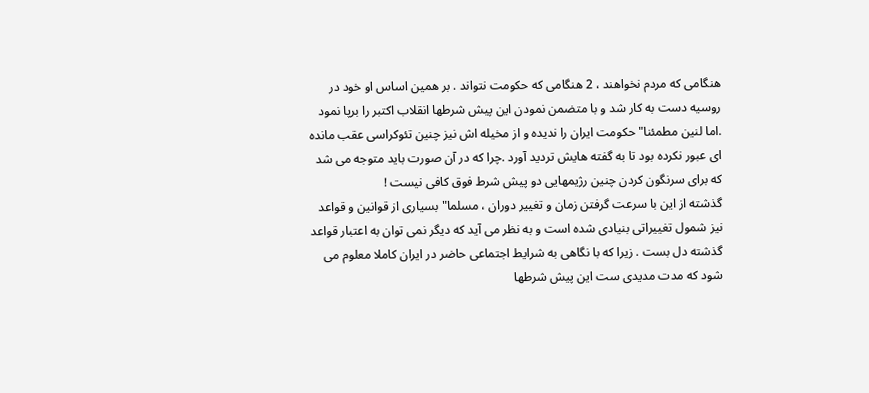هنگامی که مردم نخواهند ، 2 هنگامی که حکومت نتواند . بر همین اساس او خود در روسیه دست به کار شد و با متضمن نمودن این پیش شرطها انقلاب اکتبر را برپا نمود .اما لنین مطمئنا" حکومت ایران را ندیده و از مخیله اش نیز چنین تئوکراسی عقب مانده ای عبور نکرده بود تا به گفته هایش تردید آورد .چرا که در آن صورت باید متوجه می شد که برای سرنگون کردن چنین رژیمهایی دو پیش شرط فوق کافی نیست !
گذشته از این با سرعت گرفتن زمان و تغییر دوران ، مسلما" بسیاری از قوانین و قواعد نیز شمول تغییراتی بنیادی شده است و به نظر می آید که دیگر نمی توان به اعتبار قواعد گذشته دل بست . زیرا که با نگاهی به شرایط اجتماعی حاضر در ایران کاملا معلوم می شود که مدت مدیدی ست این پیش شرطها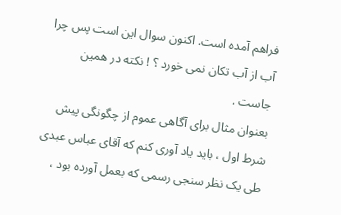فراهم آمده است. اکنون سوال این است پس چرا آب از آب تکان نمی خورد ؟ ! نکته در همین جاست .
بعنوان مثال برای آگاهی عموم از چگونگی پیش شرط اول ، باید یاد آوری کنم که آقای عباس عبدی طی یک نظر سنجی رسمی که بعمل آورده بود ،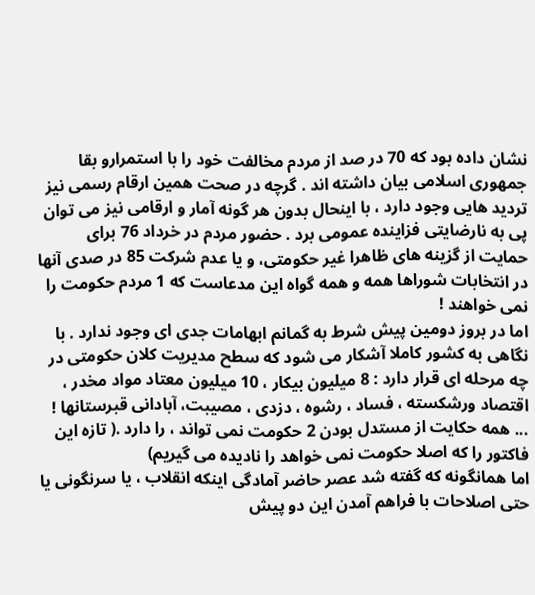نشان داده بود که 70 در صد از مردم مخالفت خود را با استمرارو بقا جمهوری اسلامی بیان داشته اند . گرچه در صحت همین ارقام رسمی نیز تردید هایی وجود دارد ، با اینحال بدون هر گونه آمار و ارقامی نیز می توان پی به نارضایتی فزاینده عمومی برد . حضور مردم در خرداد 76 برای حمایت از گزینه های ظاهرا غیر حکومتی، و یا عدم شرکت 85 در صدی آنها در انتخابات شوراها همه و همه گواه این مدعاست که 1 مردم حکومت را نمی خواهند !
اما در بروز دومین پیش شرط به گمانم ابهامات جدی ای وجود ندارد . با نگاهی به کشور کاملا آشکار می شود که سطح مدیریت کلان حکومتی در چه مرحله ای قرار دارد : 8 میلیون بیکار ، 10 میلیون معتاد مواد مخدر ، اقتصاد ورشکسته ، فساد ، رشوه ، دزدی ، مصیبت، آبادانی قبرستانها ! ... همه حکایت از مستدل بودن 2 حکومت نمی تواند ، را دارد .( تازه این فاکتور را که اصلا حکومت نمی خواهد را نادیده می گیریم)
اما همانگونه که گفته شد عصر حاضر آمادگی اینکه انقلاب ، یا سرنگونی یا حتی اصلاحات با فراهم آمدن این دو پیش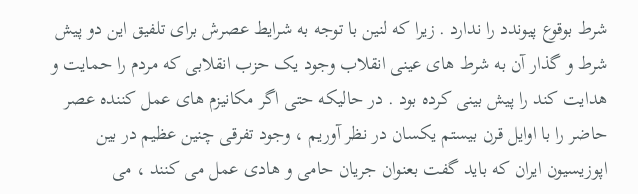شرط بوقوع پیوندد را ندارد . زیرا که لنین با توجه به شرایط عصرش برای تلفیق این دو پیش شرط و گذار آن به شرط های عینی انقلاب وجود یک حزب انقلابی که مردم را حمایت و هدایت کند را پیش بینی کرده بود . در حالیکه حتی اگر مکانیزم های عمل کننده عصر حاضر را با اوایل قرن بیستم یکسان در نظر آوریم ، وجود تفرقی چنین عظیم در بین اپوزیسیون ایران که باید گفت بعنوان جریان حامی و هادی عمل می کنند ، می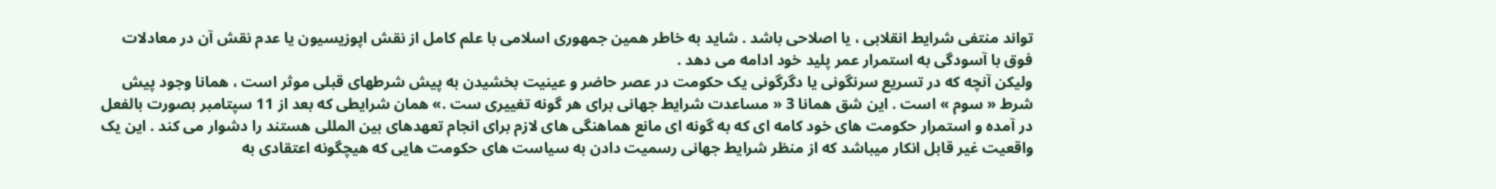تواند منتفی شرایط انقلابی ، یا اصلاحی باشد . شاید به خاطر همین جمهوری اسلامی با علم کامل از نقش اپوزیسیون یا عدم نقش آن در معادلات فوق با آسودگی به استمرار عمر پلید خود ادامه می دهد .
ولیکن آنچه که در تسریع سرنگونی یا دگرگونی یک حکومت در عصر حاضر و عینیت بخشیدن به پیش شرطهای قبلی موثر است ، همانا وجود پیش شرط « سوم » است . این شق همانا 3 « مساعدت شرایط جهانی برای هر گونه تغییری ست .» همان شرایطی که بعد از 11 سپتامبر بصورت بالفعل در آمده و استمرار حکومت های خود کامه ای که به گونه ای مانع هماهنگی های لازم برای انجام تعهدهای بین المللی هستند را دشوار می کند . این یک واقعیت غیر قابل انکار میباشد که از منظر شرایط جهانی رسمیت دادن به سیاست های حکومت هایی که هیچگونه اعتقادی به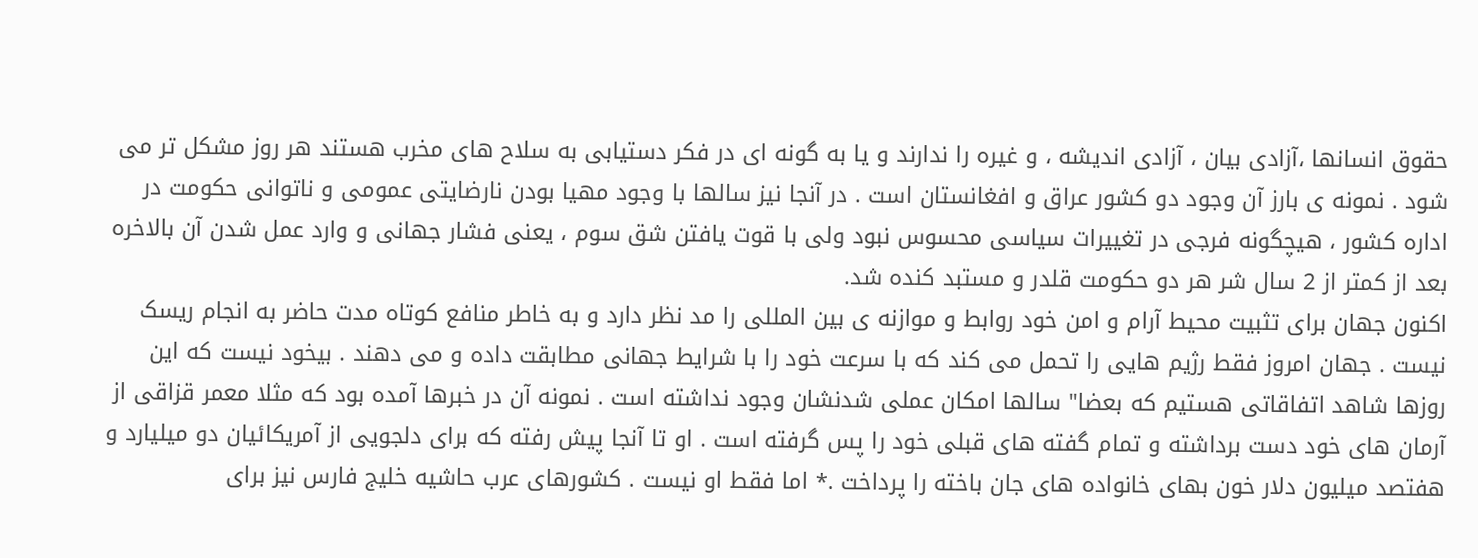حقوق انسانها ،آزادی بیان ، آزادی اندیشه ، و غیره را ندارند و یا به گونه ای در فکر دستیابی به سلاح های مخرب هستند هر روز مشکل تر می شود . نمونه ی بارز آن وجود دو کشور عراق و افغانستان است . در آنجا نیز سالها با وجود مهیا بودن نارضایتی عمومی و ناتوانی حکومت در اداره کشور ، هیچگونه فرجی در تغییرات سیاسی محسوس نبود ولی با قوت یافتن شق سوم ، یعنی فشار جهانی و وارد عمل شدن آن بالاخره بعد از کمتر از 2 سال شر هر دو حکومت قلدر و مستبد کنده شد.
اکنون جهان برای تثبیت محیط آرام و امن خود روابط و موازنه ی بین المللی را مد نظر دارد و به خاطر منافع کوتاه مدت حاضر به انجام ریسک نیست . جهان امروز فقط رژیم هایی را تحمل می کند که با سرعت خود را با شرایط جهانی مطابقت داده و می دهند . بیخود نیست که این روزها شاهد اتفاقاتی هستیم که بعضا" سالها امکان عملی شدنشان وجود نداشته است . نمونه آن در خبرها آمده بود که مثلا معمر قزاقی از آرمان های خود دست برداشته و تمام گفته های قبلی خود را پس گرفته است . او تا آنجا پیش رفته که برای دلجویی از آمریکائیان دو میلیارد و هفتصد میلیون دلار خون بهای خانواده های جان باخته را پرداخت .* اما فقط او نیست . کشورهای عرب حاشیه خلیج فارس نیز برای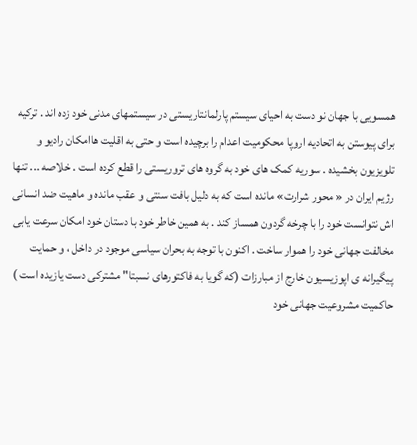همسویی با جهان نو دست به احیای سیستم پارلمانتاریستی در سیستمهای مدنی خود زده اند . ترکیه برای پیوستن به اتحادیه اروپا محکومیت اعدام را برچیده است و حتی به اقلیت هاامکان رادیو و تلویزیون بخشیده . سوریه کمک های خود به گروه های تروریستی را قطع کرده است . خلاصه ... تنها رژیم ایران در « محور شرارت» مانده است که به دلیل بافت سنتی و عقب مانده و ماهیت ضد انسانی اش نتوانست خود را با چرخه گردون همساز کند . به همین خاطر خود با دستان خود امکان سرعت یابی مخالفت جهانی خود را هموار ساخت . اکنون با توجه به بحران سیاسی موجود در داخل ، و حمایت پیگیرانه ی اپوزیسیون خارج از مبارزات (که گویا به فاکتورهای نسبتا" مشترکی دست یازیده است ) حاکمیت مشروعیت جهانی خود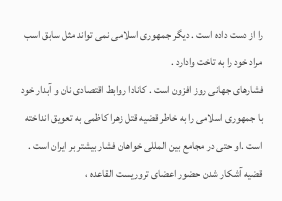را از دست داده است . دیگر جمهوری اسلامی نمی تواند مثل سابق اسب مراد خود را به تاخت وادارد .
فشارهای جهانی روز افزون است . کانادا روابط اقتصادی نان و آبدار خود با جمهوری اسلامی را به خاطر قضیه قتل زهرا کاظمی به تعویق انداخته است .او حتی در مجامع بین المللی خواهان فشار بیشتر بر ایران است . قضیه آشکار شدن حضور اعضای تروریست القاعده ،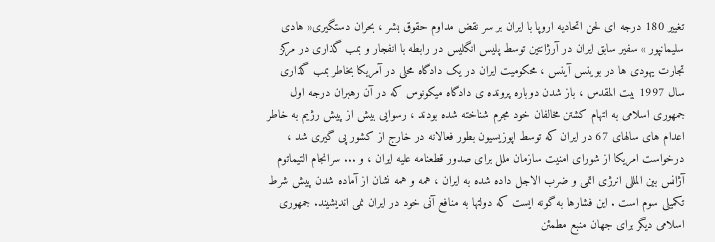تغییر 180 درجه ای لحن اتحادیه اروپا با ایران بر سر نقض مداوم حقوق بشر ، بحران دستگیری« هادی سلیمانپور » سفیر سابق ایران در آرژانتین توسط پلیس انگلیس در رابطه با انفجار و بمب گذاری در مرکز تجارت یهودی ها در بوینس آینس ، محکومیت ایران در یک دادگاه محلی در آمریکا بخاطر بمب گذاری سال 1997 بیت المقدس ، باز شدن دوباره پرونده ی دادگاه میکونوس که در آن رهبران درجه اول جمهوری اسلامی به اتهام کشتن مخالفان خود مجرم شناخته شده بودند ، رسوایی بیش از پیش رژیم به خاطر اعدام های سالهای 67 در ایران که توسط اپوزیسیون بطور فعالانه در خارج از کشور پی گیری شد ، درخواست امریکا از شورای امنیت سازمان ملل برای صدور قطعنامه علیه ایران ، و ... سرانجام التیماتوم آژانس بین المللی انرژی اتمی و ضرب الاجل داده شده به ایران ، همه و همه نشان از آماده شدن پیش شرط تکمیلی سوم است . این فشارها به گونه ایست که دولتها به منافع آنی خود در ایران نمی اندیشیند. جمهوری اسلامی دیگر برای جهان منبع مطمئن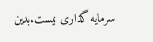سرمایه گذاری نیست.بدین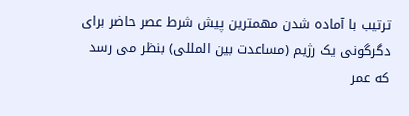ترتیب با آماده شدن مهمترین پیش شرط عصر حاضر برای دگرگونی یک رژیم (مساعدت بین المللی) بنظر می رسد که عمر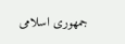جمهوری اسلامی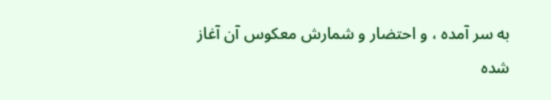به سر آمده ، و احتضار و شمارش معکوس آن آغاز شده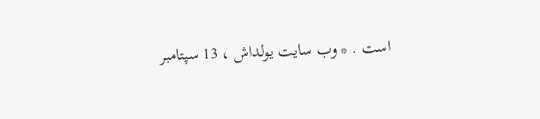است . * وب سایت یولداش ، 13 سپتامبر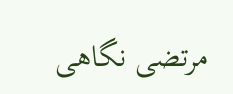مرتضی نگاهی